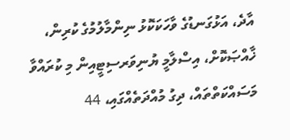އާދެ، އަޅުގަނޑުގެ ވާހަކަކޮޅު ނިންމާލުމުގެ ކުރިން، ޚާއްޞަކޮށް، އިސްލާމީ ޔުނިވަރސިޓީއިން މި ކުރައްވާ މަސައްކަތްތައް، ދިގު މުއްދަތެއްގައި، 44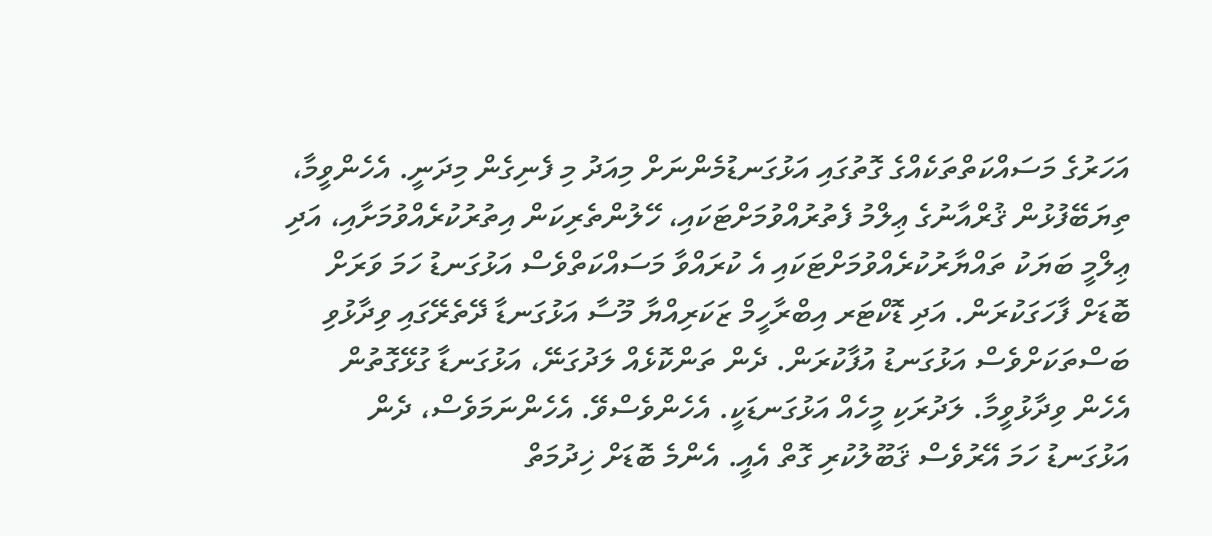އަހަރުގެ މަސައްކަތްތަކެއްގެ ގޮތުގައި އަޅުގަނޑުމެންނަށް މިއަދު މި ފެނިގެން މިދަނީ. އެހެންވީމާ، ތިޔަބޭފުޅުން ޤުރްއާނުގެ ޢިލްމު ފެތުރުއްވުމަށްޓަކައި، ހޭލުންތެރިކަން އިތުރުކުރެއްވުމަށާއި، އަދި ޢިލްމީ ބަޔަކު ތައްޔާރުކުރެއްވުމަށްޓަކައި އެ ކުރައްވާ މަސައްކަތްވެސް އަޅުގަނޑު ހަމަ ވަރަށް ބޮޑަށް ފާހަގަކުރަން. އަދި ޑޮކްޓަރ އިބްރާހީމް ޒަކަރިއްޔާ މޫސާ އަޅުގަނޑާ ދޭތެރޭގައި ވިދާޅުވި ބަސްތަކަށްވެސް އަޅުގަނޑު އުފާކުރަން. ދެން ތަންކޮޅެއް ލަދުގަނޭ، އަޅުގަނޑާ ގުޅޭގޮތުން އެހެން ވިދާޅުވީމާ. ލަދުރަކި މީހެއް އަޅުގަނޑަކީ. އެހެންވެސްވޭ. އެހެންނަމަވެސް، ދެން އަޅުގަނޑު ހަމަ އޭރުވެސް ޤަބޫލުކުރި ގޮތް އެއީ. އެންމެ ބޮޑަށް ޚިދުމަތް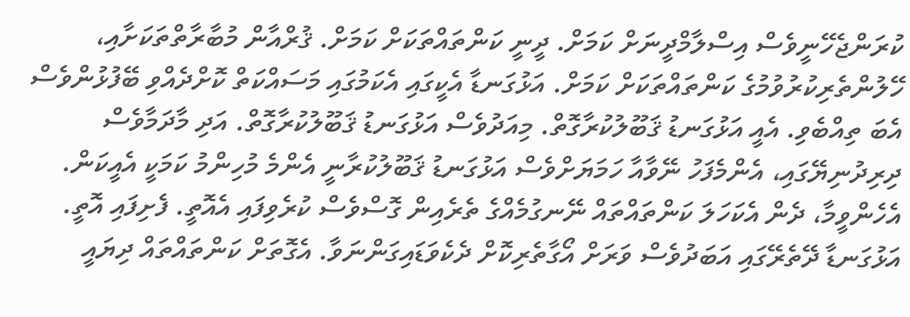ކުރަންޖެހޭނީވެސް އިސްލާމްދީނަށް ކަމަށް. ދީނީ ކަންތައްތަކަށް ކަމަށް. ޤުރްއާން މުބާރާތްތަކަށާއި، ހޭލުންތެރިކުރުވުމުގެ ކަންތައްތަކަށް ކަމަށް. އަޅުގަނޑާ އެކީގައި އެކަމުގައި މަސައްކަތް ކޮށްދެއްވި ބޭފުޅުންވެސް އެބަ ތިއްބެވި. އެއީ އަޅުގަނޑު ޤަބޫލުކުރާގޮތް. މިއަދުވެސް އަޅުގަނޑު ޤަބޫލުކުރާގޮތް. އަދި މާދަމާވެސް ދިރިދުނިޔޭގައި، އެންމެފަހު ނޭވާއާ ހަމަޔަށްވެސް އަޅުގަނޑު ޤަބޫލުކުރާނީ އެންމެ މުހިންމު ކަމަކީ އެއީކަން.
އެހެންވީމާ، ދެން އެކަހަލަ ކަންތައްތައް ނޭނގުމެއްގެ ތެރެއިން ގޮސްވެސް ކުރެވިފައި އެއޮތީ. ފެށިފައި އޮތީ. އަޅުގަނޑާ ދޭތެރޭގައި އަބަދުވެސް ވަރަށް އޯގާތެރިކޮށް ދެކެވަޑައިގަންނަވާ. އެގޮތަށް ކަންތައްތައް ދިޔައީ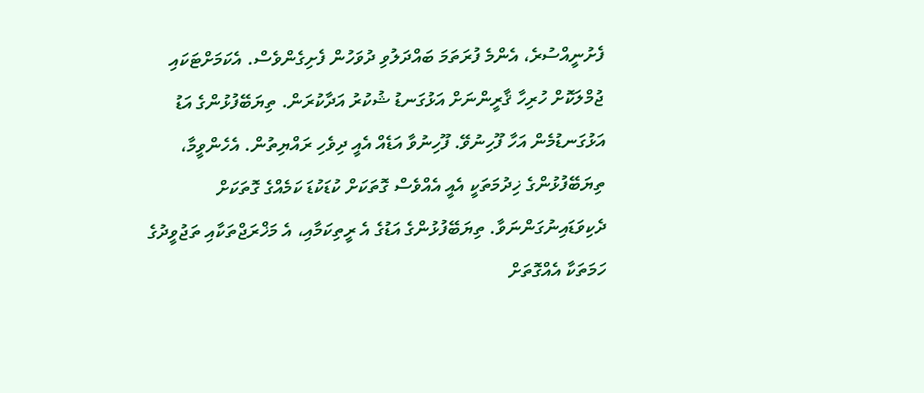ފެށުނީއްސުރެ، އެންމެ ފުރަތަމަ ބައްދަލުވި ދުވަހުން ފެށިގެންވެސް. އެކަމަށްޓަކައި ޖުމްލަކޮށް ހުރިހާ ޤާރީންނަށް އަޅުގަނޑު ޝުކުރު އަދާކުރަން. ތިޔަބޭފުޅުންގެ އަޑު އަޅުގަނޑުމެން އަހާ ފޫހިނުވޭ. ފޫހިނުވާ އަޑެއް އެއީ ދިވެހި ރައްޔިތުން. އެހެންވީމާ، ތިޔަބޭފުޅުންގެ ޚިދުމަތަކީ އެއީ އެއްވެސް ގޮތަކަށް ކުޑަކުޑަ ކަމެއްގެ ގޮތަކަށް ދެކިވަޑައިނުގަންނަވާ. ތިޔަބޭފުޅުންގެ އަޑުގެ އެ ރީތިކަމާއި، އެ މަޚްރަޖްތަކާއި ތަޖުވީދުގެ ހަމަތަކާ އެއްގޮތަށް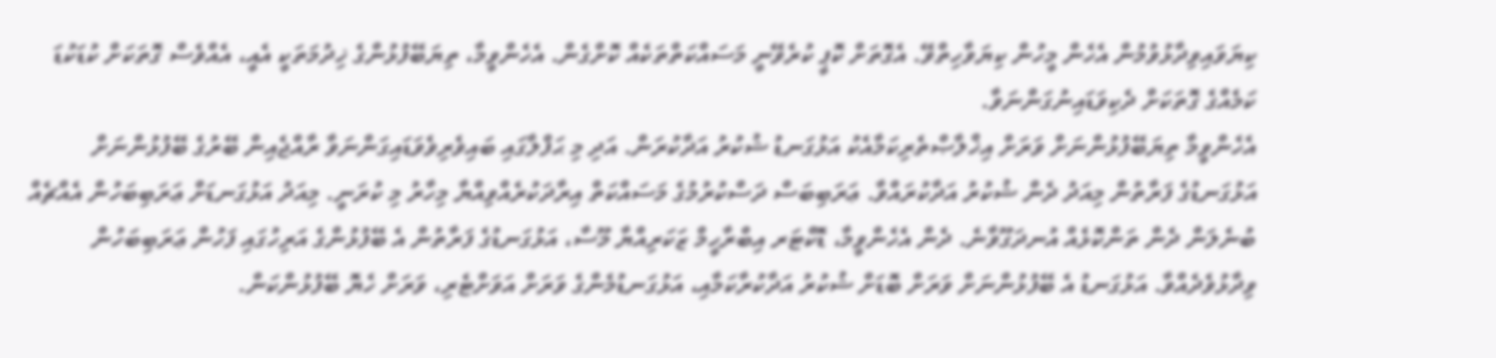ކިޔަވައިވިދާޅުވުމުން އެހެން މީހުން ކިޔަވާހިތްވޭ. އެގޮތަށް ކޮޕީ ކުރެވޭނީ މަސައްކަތްތަކެއް ކޮށްގެން. އެހެންވީމާ، ތިޔަބޭފުޅުންގެ ޚިދުމަތަކީ އެއީ، އެއްވެސް ގޮތަކަށް ކުޑަކުޑަ ކަމެއްގެ ގޮތަކަށް ދެކިވަޑައިނުގަންނަވާ.
އެހެންވީމާ ތިޔަބޭފުޅުންނަށް ވަރަށް އިޚްލާޞްތެރިކަމާއެކު އަޅުގަނޑު ޝުކުރު އަދާކުރަން. އަދި މި ޙަފްލާގައި ބައިވެރިވެވަޑައިގަންނަވާ ރާއްޖެއިން ބޭރުގެ ބޭފުޅުންނަށް އަޅުގަނޑުގެ ފަރާތުން މިއަދު ދެން ޝުކުރު އަދާކުރައްވާ. ޢަރަބިބަސް ދަސްކުރުމުގެ މަސައްކަތް އިރާދަކުރެއްވިއްޔާ މިހާރު މި ކުރަނީ. މިއަދު އަޅުގަނޑަށް ޢަރަބިބަހުން އެއްޗެއް ބުނެލަން ދެން ތަންކޮޅެއް އުނދަގޫވާނެ. ދެން އެހެންވީމާ، ޑޮކްޓަރ އިބްރާހީމް ޒަކަރިއްޔާ މޫސާ، އަޅުގަނޑުގެ ފަރާތުން އެ ބޭފުޅުންގެ އަރިހުގައި ފަހުން ޢަރަބިބަހުން ވިދާޅުވެދެއްވާ. އަޅުގަނޑު އެ ބޭފުޅުންނަށް ވަރަށް ބޮޑަށް ޝުކުރު އަދާކުރާކަމާއި، އަޅުގަނޑުމެންގެ ވަރަށް އަވަށްޓެރި، ވަރަށް ހެޔޮ ބޭފުޅުންކަން.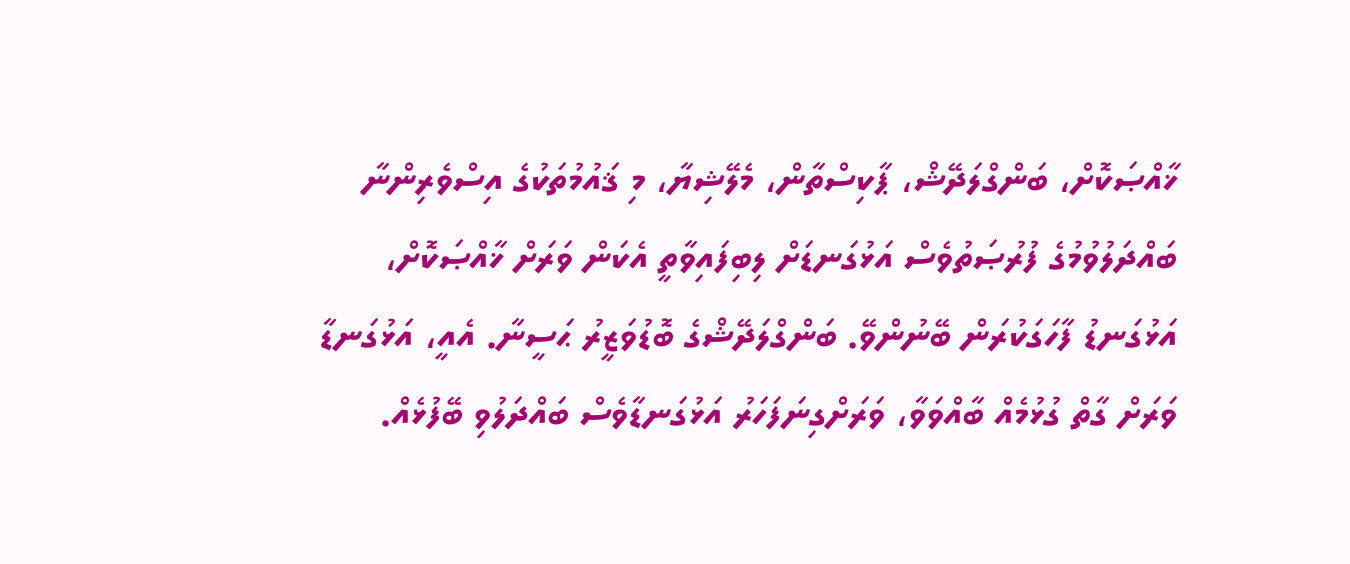ޚާއްޞަކޮށް، ބަންގްލަދޭޝް، ޕާކިސްތާން، މެލޭޝިޔާ، މި ޤައުމުތަކުގެ އިސްވެރިންނާ ބައްދަލުވުމުގެ ފުރުޞަތުވެސް އަޅުގަނޑަށް ލިބިފައިވާތީ އެކަން ވަރަށް ޚާއްޞަކޮށް، އަޅުގަނޑު ފާހަގަކުރަން ބޭނުންވޭ. ބަންގްލަދޭޝްގެ ބޮޑުވަޒީރު ޙަސީނާ. އެއީ، އަޅުގަނޑާ ވަރަށް ގާތް ގުޅުމެއް ބާއްވަވާ، ވަރަށްގިނަފަހަރު އަޅުގަނޑާވެސް ބައްދަލުވި ބޭފުޅެއް.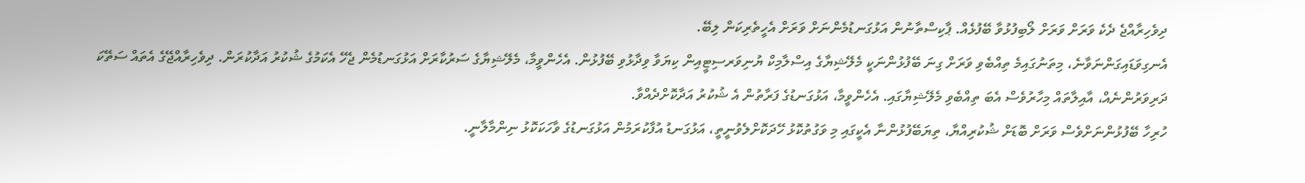ދިވެހިރާއްޖެ ދެކެ ވަރަށް ވަރަށް ލޯބިފުޅުވާ ބޭފުޅެއް. ޕާކިސްތާނުން އަޅުގަނޑުމެންނަށް ވަރަށް އެހީތެރިކަން ލިބޭ.
އެނގިވަޑައިގަންނަވާނެ، މިތަނުގައިމެ ތިއްބެވި ވަރަށް ގިނަ ބޭފުޅުންނަކީ މެލޭޝިޔާގެ އިސްލާމިކް ޔުނިވަރސިޓީއިން ކިޔަވާ ވިދާޅުވި ބޭފުޅުން. އެހެންވީމާ، މެލޭޝިޔާގެ ސަރުކާރަށް އަޅުގަނޑުމެން ޖެހޭ އެކަމުގެ ޝުކުރު އަދާކުރަން. ދިވެހިރާއްޖޭގެ އެތައް ސަތޭކަ ދަރިވަރުންނެއް، އާއިލާތައް މިހާރުވެސް އެބަ ތިއްބެވި މެލޭޝިޔާގައި. އެހެންވީމާ، އަޅުގަނޑުގެ ފަރާތުން އެ ޝުކުރު އަދާކޮށްދެއްވާ.
ހުރިހާ ބޭފުޅުންނަށްވެސް ވަރަށް ބޮޑަށް ޝުކުރިއްޔާ، ތިޔަބޭފުޅުންނާ އެކީގައި މި ވަގުތުކޮޅު ހޭދަކޮށްލެވުނީތީ، އަޅުގަނޑު އުފާކުރަމުން އަޅުގަނޑުގެ ވާހަކަކޮޅު ނިންމާލާނީ.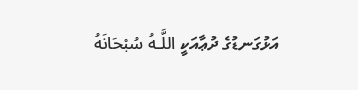އަޅުގަނޑުގެ ދުޢާއަކީ اللَّـهُ سُبْحَانَهُ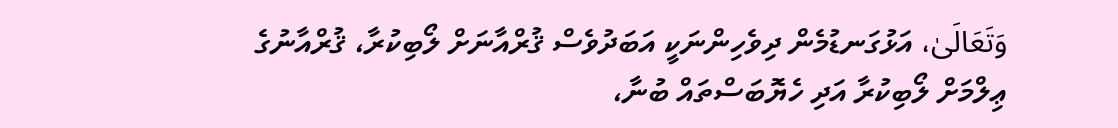وَتَعَالَىٰ، އަޅުގަނޑުމެން ދިވެހިންނަކީ އަބަދުވެސް ޤުރްއާނަށް ލޯބިކުރާ، ޤުރްއާނުގެ ޢިލްމަށް ލޯބިކުރާ އަދި ހެޔޮބަސްތައް ބުނާ،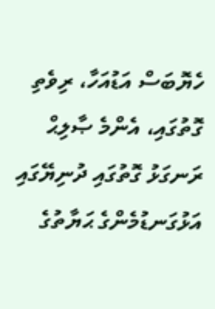ހެޔޮބަސް އަޑުއަހާ، ރިވެތި ގޮތުގައި، އެންމެ ޞާލިޙް ރަނގަޅު ގޮތުގައި ދުނިޔޭގައި އަޅުގަނޑުމެންގެ ޙަޔާތުގެ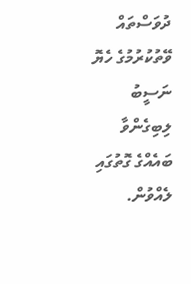ދުވަސްތައް ވޭތުކުރުމުގެ ހެޔޮ ނަސީބު ލިބިގެންވާ ބައެއްގެ ގޮތުގައި ލެއްވުން.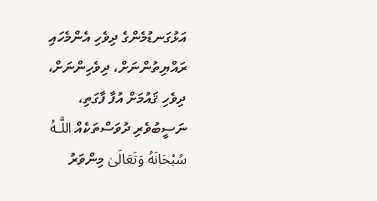އަޅުގަނޑުމެންގެ ދިވެހި އެންމެހައި ރައްޔިތުންނަށް، ދިވެހިންނަށް، ދިވެހި ޤައުމަށް އުފާ ފާގަތި، ނަސީބުވެރި ދުވަސްތަކެއް اللَّـهُ سُبْحَانَهُ وَتَعَالَىٰ މިންވަރު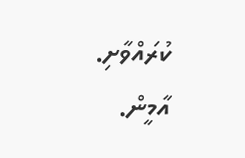ކުރައްވާށި. އާމީން.